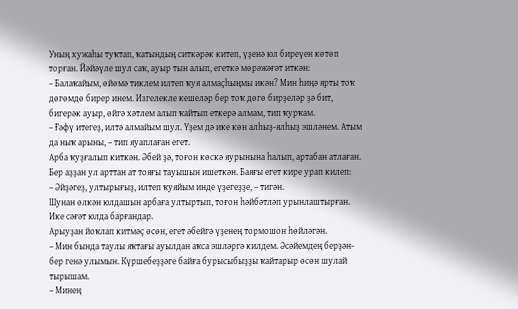Уның хужаһы туҡтап, ҡатындың ситкәрәк китеп, үҙенә юл биреүен көтөп торған. Йәйәүле шул саҡ, ауыр тын алып, егеткә мөрәжәғәт иткән:
– Балаҡайым, өйөмә тиклем илтеп ҡуя алмаҫһыңмы икән? Мин һиңә ярты тоҡ дөгөмдө бирер инем. Изгелекле кешеләр бер тоҡ дөгө бирҙеләр ҙә бит, бигерәк ауыр, өйгә хәтлем алып ҡайтып еткерә алмам, тип ҡурҡам.
– Ғәфү итегеҙ, илтә алмайым шул. Үҙем дә ике көн алһыҙ-ялһыҙ эшләнем. Атым да ныҡ арыны, – тип яуаплаған егет.
Арба ҡуҙғалып киткән. Әбей ҙә, тоғон көскә яурынына һалып, артабан атлаған.
Бер аҙҙан ул арттан ат тояғы тауышын ишеткән. Баяғы егет кире урап килеп:
– Әйҙәгеҙ, ултырығыҙ, илтеп ҡуяйым инде үҙегеҙҙе, – тигән.
Шунан өлкән юлдашын арбаға ултыртып, тоғон һәйбәтләп урынлаштырған. Ике сәғәт юлда барғандар.
Арыуҙан йоҡлап китмәҫ өсөн, егет әбейгә үҙенең тормошон һөйләгән.
– Мин бында таулы яҡтағы ауылдан аҡса эшләргә килдем. Әсәйемдең берҙән-бер генә улымын. Күршебеҙҙәге байға бурысыбыҙҙы ҡайтарыр өсөн шулай тырышам.
– Минең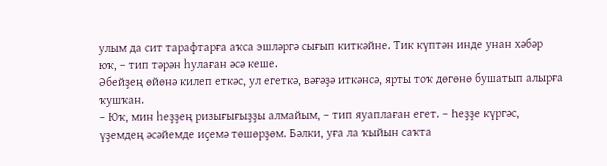улым да сит тарафтарға аҡса эшләргә сығып киткәйне. Тик күптән инде унан хәбәр юҡ, – тип тәрән һулаған әсә кеше.
Әбейҙең өйөнә килеп еткәс, ул егеткә, вәғәҙә иткәнсә, ярты тоҡ дөгөнө бушатып алырға ҡушҡан.
– Юҡ, мин һеҙҙең ризығығыҙҙы алмайым, – тип яуаплаған егет. – Һеҙҙе күргәс, үҙемдең әсәйемде иҫемә төшөрҙөм. Бәлки, уға ла ҡыйын саҡта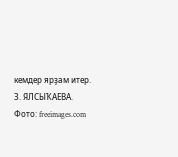кемдер ярҙам итер.
З. ЯЛСЫҠАЕВА.
Фото: freeimages.com